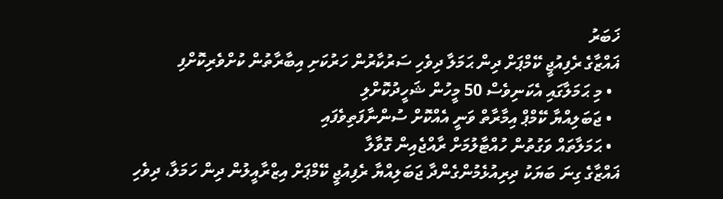ޚަބަރު
ޣައްޒާގެ ރެފިއުޖީ ކޭމްޕަށް ދިން ޙަމަލާ ދިވެހި ސަރުކާރުން ހަރުކަށި އިބާރާތުން ކުށްވެރިކޮށްފި
  • މި ޙަމަލާގައި އެކަނިވެސް 50 މީހުން ޝަހީދުކޮށްލި
  • ޖަބަލިއްޔާ ކޭމްޕް އިމާރާތް ވަނީ އެއްކޮށް ސުންނާފަތިވެފައި
  • ޙަމަލާތައް ވަގުތުން ހުއްޓާލުމަށް ރާއްޖެއިން ގޮވާލާ
ޣައްޒާގެ ގިނަ ބަޔަކު ދިރިއުޅެމުންގެންދާ ޖަބަލިއްޔާ ރެފިއުޖީ ކޭމްޕަށް އިޒްރާއީލުން ދިން ހަމަލާ، ދިވެހި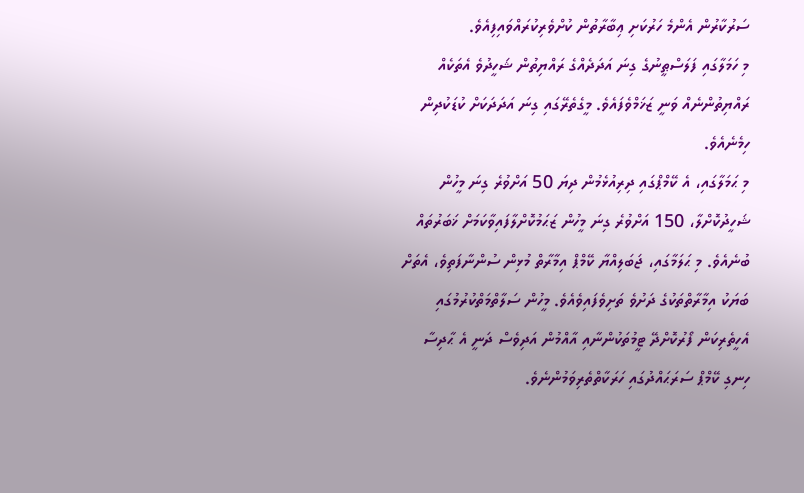ސަރުކާރުން އެންމެ ހަރުކަށި ޢިބާރާތުން ކުށްވެރިކުރައްވައިފިއެވެ.
މި ހަމަލާގައި ފަލަސްޠީނުގެ ގިނަ އަދަދެއްގެ ރައްޔިތުން ޝަހީދުވެ އެތަކެއް ރައްޔިތުންނެއް ވަނީ ޒަޚަމްވެފައެވެ. މީގެތެރޭގައި ގިނަ އަދަދަކަށް ކުޑަކުދިން ހިމެނެއެވެ.
މި ޙަމަލާގައި، އެ ކޭމްޕްގައި ދިރިއުޅެމުން ދިޔަ 50 އަށްވުރެ ގިނަ މީހުން ޝަހީދުކޮށްލާ، 150 އަށްވުރެ ގިނަ މީހުން ޒަޙަމުކޮށްލާފައިވާކަމަށް ޚަބަރުތައް ބުނެއެވެ. މި ޙަލަމާގައި، ޖަބަލިއްޔާ ކޭމްޕް އިމާރާތް މުޅިން ސުންނާފަތިވެ، އެތަށް ބަޔަކު އިމާރާތްތަކުގެ ދަށުވެ ތަށިވެފައިވެއެވެ. މީހުން ސަލާތްމަތްކުރުމުގައި އެހީތެރިކަން ފޯރުކޮށްދޭ ޓީމުތަކުންނާއި އާއްމުން އަދިވެސް ދަނީ އެ ޙާދިސާ ހިނގި ކޭމްޕް ސަރަޙައްދުގައި ހަރަކާތްތެރިވަމުންނެވެ.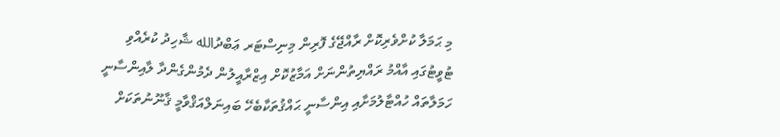މި ޙަމަލާ ކުށްވެރިކޮށް ރާއްޖޭގެ ފޮރިން މިނިސްޓަރ ޢަބްދުالله ޝާހިދު ކުރެއްވި ޓުވީޓުގައި އާއްމު ރައްޔިތުންނަށް އަމާޒުކޮށް އިޒްރާއީލުން ދެމުންގެންދާ ލާއިންސާނީ ހަމަލާތައް ހުއްޓާލުމަށާއި އިންސާނީ ޙައްޤުތަކާބެހޭ ބައިނަލްއަޤްވާމީ ޤާނޫނުތަކަށް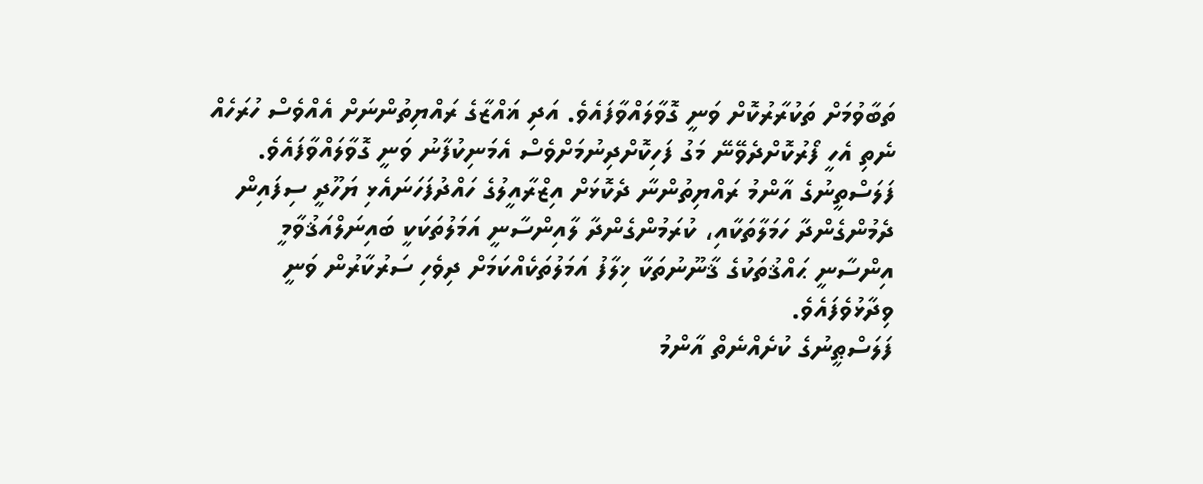ތަބާވުމަށް ތަކުރާރުކޮށް ވަނީ ގޮވާލައްވާފައެވެ. އަދި ޣައްޒާގެ ރައްޔިތުންނަށް އެއްވެސް ހުރަހެއް ނެތި އެހީ ފޯރުކޮށްދެވޭނޭ މަގު ފަހިކޮށްދިނުމަށްވެސް އެމަނިކުފާނު ވަނީ ގޮވާލައްވާފައެވެ.
ފަލަސްތީނުގެ އާންމު ރައްޔިތުންނާ ދެކޮޅަށް އިޒްރާއީލުގެ ހައްދުފަހަނައެޅި ޔަހޫދީ ސިފައިން ދެމުންގެންދާ ހަމަލާތަކާއި، ކުރަމުންގެންދާ ލާއިންސާނީ އަމަލުތަކަކީ ބައިނަލްއަޤުވާމީ އިންސާނީ ޙައްޤުތަކުގެ ޤާނޫނުތަކާ ޚިލާފު އަމަލުތަކެއްކަމަށް ދިވެހި ސަރުކާރުން ވަނީ ވިދާޅުވެފައެވެ.
ފަލަސްޠީނުގެ ކުށެއްނެތް އާންމު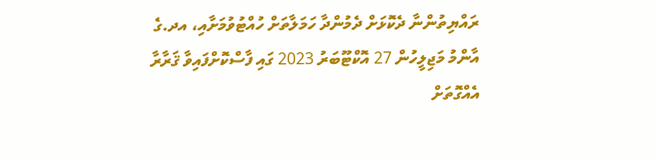ރައްޔިތުންނާ ދެކޮޅަށް ދެމުންދާ ހަމަލާތަށް ހުއްޓުވުމަށާއި، އދ.ގެ އާންމު މަޖިލީހުން 27 އޮކްޓޫބަރު 2023 ގައި ފާސްކޮށްފައިވާ ޤަރާރާ އެއްގޮތަށް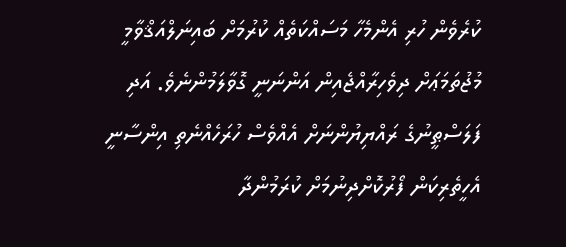ކުރެވެން ހުރި އެންމެހާ މަސައްކަތެއް ކުރުމަށް ބައިނަލްއަޤްވާމީ މުޖުތަމަޢަށް ދިވެހިރާއްޖެއިން އަންނަނީ ގޮވާލަމުންނެވެ. އަދި ފަލަސްޠީނުގެ ރައްޔިޔުންނަށް އެއްވެސް ހުރަހެއްނެތި އިންސާނީ އެހީތެރިކަން ފޯރުކޮށްދިނުމަށް ކުރަމުންދާ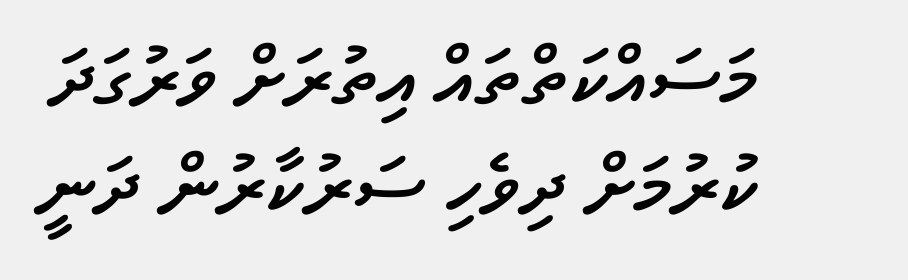މަސައްކަތްތައް އިތުރަށް ވަރުގަދަ ކުރުމަށް ދިވެހި ސަރުކާރުން ދަނީ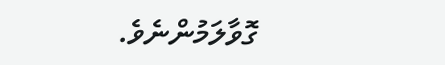ގޮވާލަމުންނެވެ.